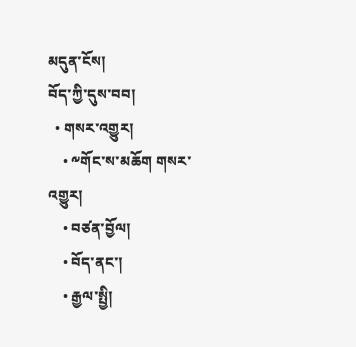མདུན་ངོས།
བོད་ཀྱི་དུས་བབ།
  • གསར་འགྱུར།
    • ༸གོང་ས་མཆོག གསར་འགྱུར།
    • བཙན་བྱོལ།
    • བོད་ནང་།
    • རྒྱལ་སྤྱི།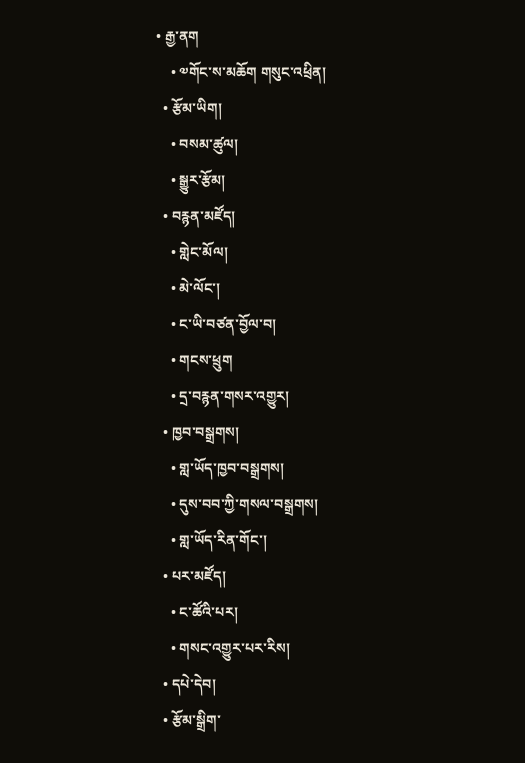• རྒྱ་ནག
    • ༧གོང་ས་མཆོག གསུང་འཕྲིན།
  • རྩོམ་ཡིག།
    • བསམ་ཚུལ།
    • སྒྱུར་རྩོམ།
  • བརྙན་མཛོད།
    • གླེང་མོལ།
    • མེ་ལོང་།
    • ང་ཡི་བཙན་བྱོལ་བ།
    • གངས་ཕྲུག
    • དྲ་བརྙན་གསར་འགྱུར།
  • ཁྱབ་བསྒྲགས།
    • གླ་ཡོད་ཁྱབ་བསྒྲགས།
    • དུས་བབ་ཀྱི་གསལ་བསྒྲགས།
    • གླ་ཡོད་རིན་གོང་།
  • པར་མཛོད།
    • ང་ཚོའི་པར།
    • གསང་འགྱུར་པར་རིས།
  • དཔེ་དེབ།
  • རྩོམ་སྒྲིག་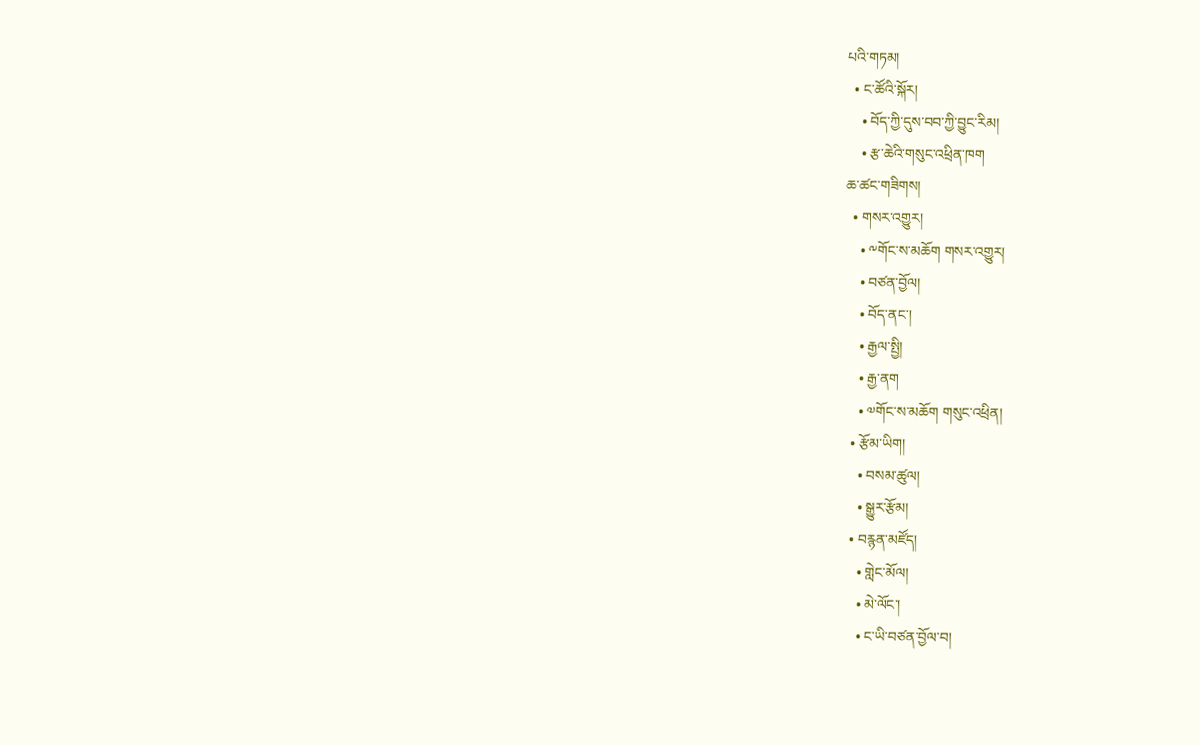པའི་གཏམ།
  • ང་ཚོའི་སྐོར།
    • བོད་ཀྱི་དུས་བབ་ཀྱི་བྱུང་རིམ།
    • རྩ་ཆེའི་གསུང་འཕྲིན་ཁག
ཆ་ཚང་གཟིགས།
  • གསར་འགྱུར།
    • ༸གོང་ས་མཆོག གསར་འགྱུར།
    • བཙན་བྱོལ།
    • བོད་ནང་།
    • རྒྱལ་སྤྱི།
    • རྒྱ་ནག
    • ༧གོང་ས་མཆོག གསུང་འཕྲིན།
  • རྩོམ་ཡིག།
    • བསམ་ཚུལ།
    • སྒྱུར་རྩོམ།
  • བརྙན་མཛོད།
    • གླེང་མོལ།
    • མེ་ལོང་།
    • ང་ཡི་བཙན་བྱོལ་བ།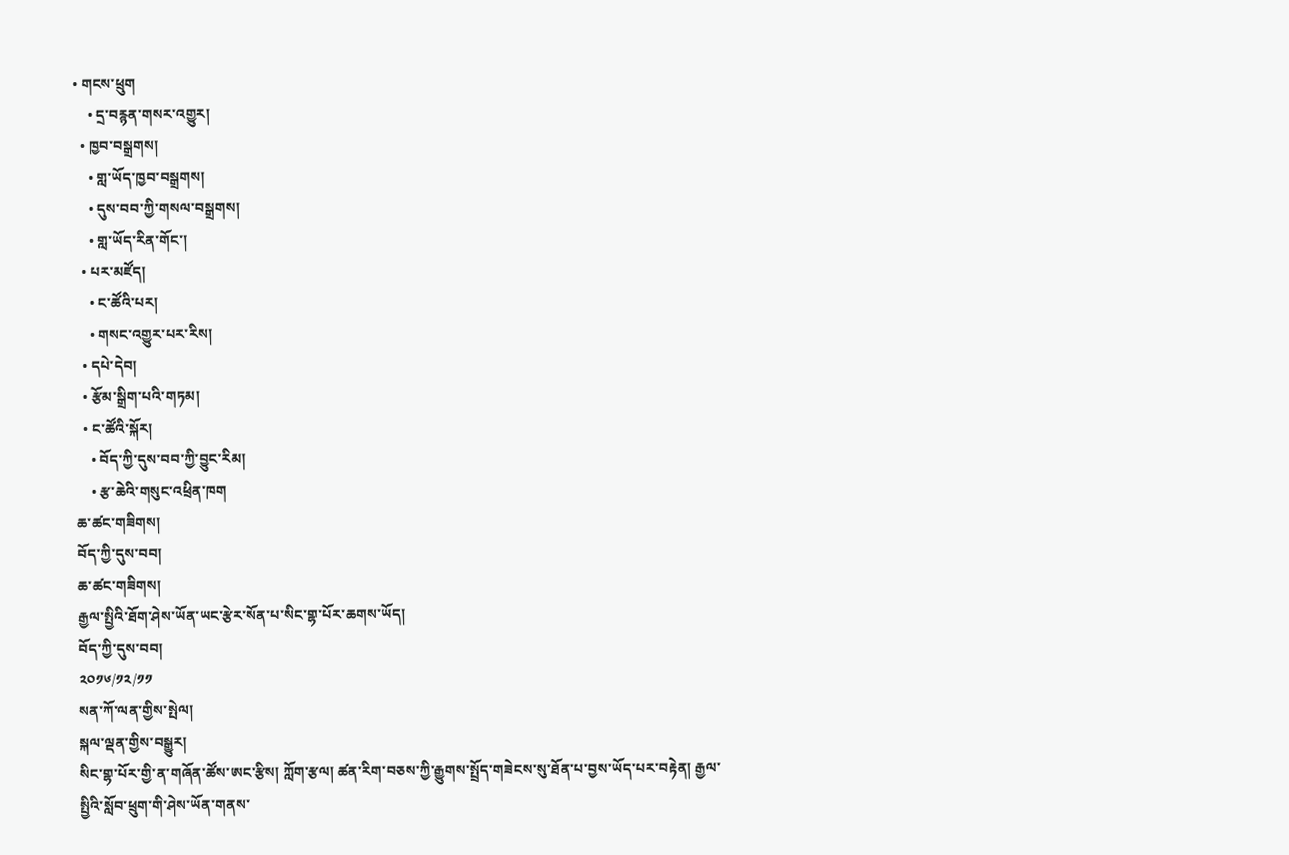• གངས་ཕྲུག
    • དྲ་བརྙན་གསར་འགྱུར།
  • ཁྱབ་བསྒྲགས།
    • གླ་ཡོད་ཁྱབ་བསྒྲགས།
    • དུས་བབ་ཀྱི་གསལ་བསྒྲགས།
    • གླ་ཡོད་རིན་གོང་།
  • པར་མཛོད།
    • ང་ཚོའི་པར།
    • གསང་འགྱུར་པར་རིས།
  • དཔེ་དེབ།
  • རྩོམ་སྒྲིག་པའི་གཏམ།
  • ང་ཚོའི་སྐོར།
    • བོད་ཀྱི་དུས་བབ་ཀྱི་བྱུང་རིམ།
    • རྩ་ཆེའི་གསུང་འཕྲིན་ཁག
ཆ་ཚང་གཟིགས།
བོད་ཀྱི་དུས་བབ།
ཆ་ཚང་གཟིགས།
རྒྱལ་སྤྱིའི་ཐོག་ཤེས་ཡོན་ཡང་རྩེར་སོན་པ་སིང་གྷ་པོར་ཆགས་ཡོད།
བོད་ཀྱི་དུས་བབ།
༢༠༡༦/༡༢/༡༡
སན་ཀོ་ལན་གྱིས་སྤེལ།
སྐལ་ལྡན་གྱིས་བསྒྱུར།
སིང་གྷ་པོར་གྱི་ན་གཞོན་ཚོས་ཨང་རྩིས། ཀློག་རྩལ། ཚན་རིག་བཅས་ཀྱི་རྒྱུགས་སྤྲོད་གཟེངས་སུ་ཐོན་པ་བྱས་ཡོད་པར་བརྟེན། རྒྱལ་སྤྱིའི་སློབ་ཕྲུག་གི་ཤེས་ཡོན་གནས་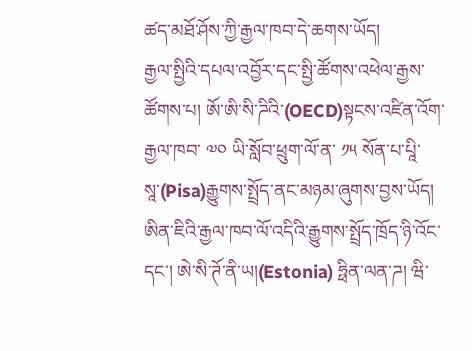ཚད་མཐོ་ཤོས་ཀྱི་རྒྱལ་ཁབ་དེ་ཆགས་ཡོད།
རྒྱལ་སྤྱིའི་དཔལ་འབྱོར་དང་སྤྱི་ཚོགས་འཕེལ་རྒྱས་ཚོགས་པ། ཨོ་ཨི་སི་ཌིའི་(OECD)སྟངས་འཛིན་འོག་རྒྱལ་ཁབ་ ༧༠ ཡི་སློབ་ཕྲུག་ལོ་ན་ ༡༥ སོན་པ་པཱི་སཱ་(Pisa)རྒྱུགས་སྤྲོད་ནང་མཉམ་ཞུགས་བྱས་ཡོད། ཨིན་ཇིའི་རྒྱལ་ཁབ་ལོ་འདིའི་རྒྱུགས་སྤྲོད་ཁྲོད་ཉི་འོང་དང་། ཨེ་སི་ཊོ་ནི་ཡ།(Estonia) ཧྥིན་ལན་ཌ། ཝི་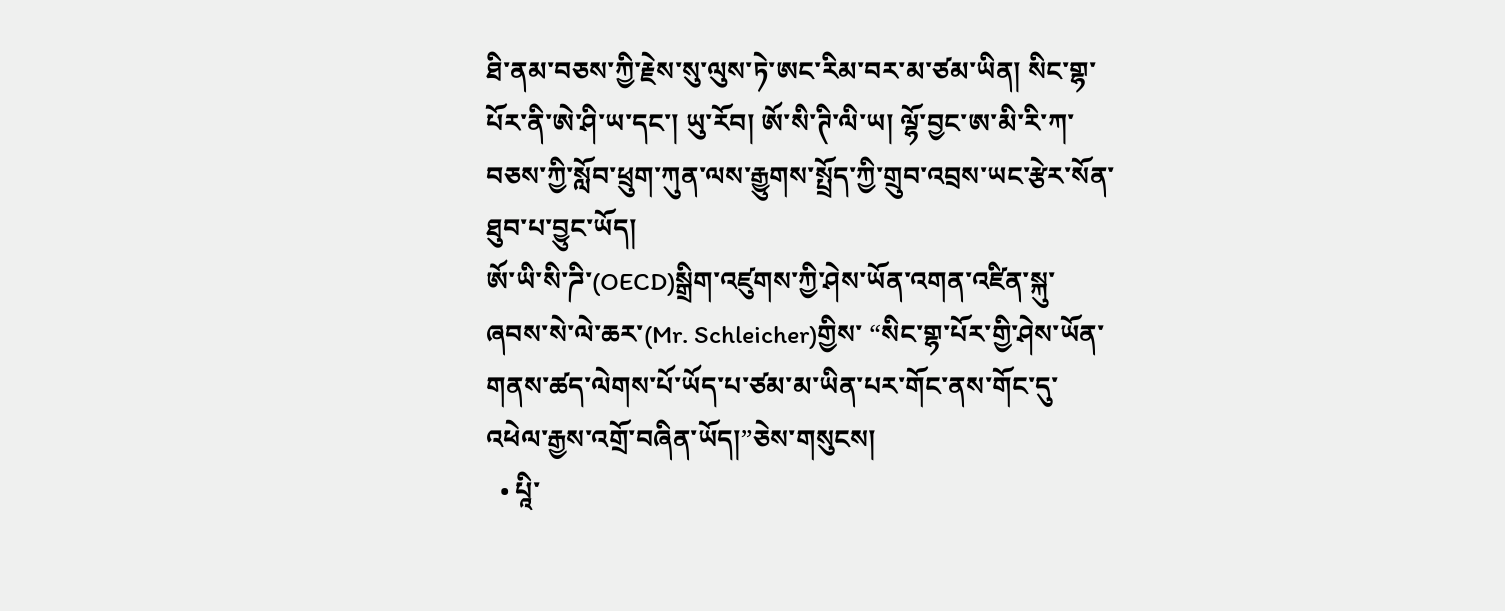ཐི་ནམ་བཅས་ཀྱི་རྗེས་སུ་ལུས་ཏེ་ཨང་རིམ་བར་མ་ཙམ་ཡིན། སིང་གྷ་པོར་ནི་ཨེ་ཤི་ཡ་དང་། ཡུ་རོབ། ཨོ་སི་ཊི་ལི་ཡ། ལྷོ་བྱང་ཨ་མི་རི་ཀ་བཅས་ཀྱི་སློབ་ཕྲུག་ཀུན་ལས་རྒྱུགས་སྤྲོད་ཀྱི་གྲུབ་འབྲས་ཡང་རྩེར་སོན་ཐུབ་པ་བྱུང་ཡོད།
ཨོ་ཡི་སི་ཌི་(OECD)སྒྲིག་འཛུགས་ཀྱི་ཤེས་ཡོན་འགན་འཛིན་སྐུ་ཞབས་སེ་ལེ་ཆར་(Mr. Schleicher)གྱིས་ “སིང་གྷ་པོར་གྱི་ཤེས་ཡོན་གནས་ཚད་ལེགས་པོ་ཡོད་པ་ཙམ་མ་ཡིན་པར་གོང་ནས་གོང་དུ་འཕེལ་རྒྱས་འགྲོ་བཞིན་ཡོད།”ཅེས་གསུངས།
  • པཱི་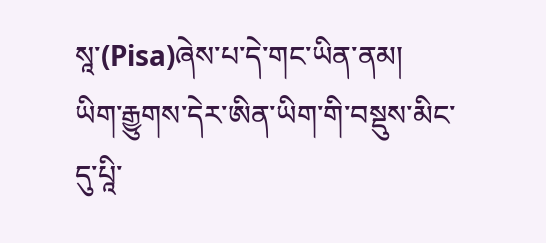སཱ་(Pisa)ཞེས་པ་དེ་གང་ཡིན་ནམ།
ཡིག་རྒྱུགས་དེར་ཨིན་ཡིག་གི་བསྡུས་མིང་དུ་པཱི་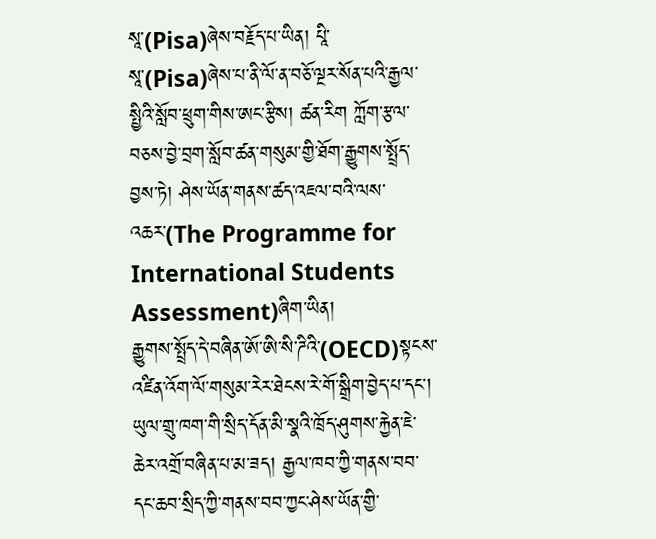སཱ་(Pisa)ཞེས་བརྗོད་པ་ཡིན། པཱི་སཱ་(Pisa)ཞེས་པ་ནི་ལོ་ན་བཅོ་ལྔར་སོན་པའི་རྒྱལ་སྤྱིའི་སློབ་ཕྲུག་གིས་ཨང་རྩིས། ཚན་རིག ཀློག་རྩལ་བཅས་བྱེ་བྲག་སློབ་ཚན་གསུམ་གྱི་ཐོག་རྒྱུགས་སྤྲོད་བྱས་ཏེ། ཤེས་ཡོན་གནས་ཚད་འཇལ་བའི་ལས་འཆར་(The Programme for International Students Assessment)ཞིག་ཡིན།
རྒྱུགས་སྤྲོད་དེ་བཞིན་ཨོ་ཨི་སི་ཌིའི་(OECD)སྟངས་འཛིན་འོག་ལོ་གསུམ་རེར་ཐེངས་རེ་གོ་སྒྲིག་བྱེད་པ་དང་། ཡུལ་གྲུ་ཁག་གི་སྲིད་དོན་མི་སྣའི་ཁྲོད་ཤུགས་རྐྱེན་ཇེ་ཆེར་འགྲོ་བཞིན་པ་མ་ཟད། རྒྱལ་ཁབ་ཀྱི་གནས་བབ་དང་ཆབ་སྲིད་ཀྱི་གནས་བབ་ཀྱང་ཤེས་ཡོན་གྱི་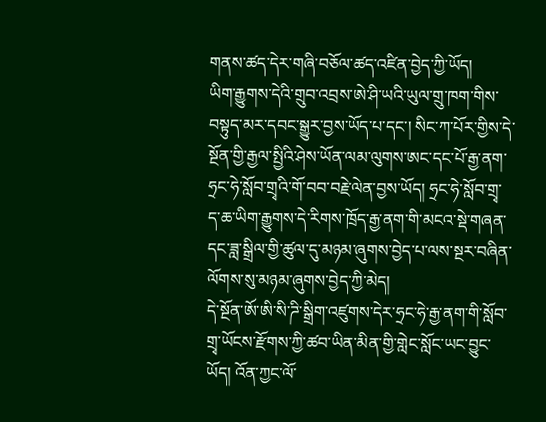གནས་ཚད་དེར་གཞི་བཅོལ་ཚད་འཛིན་བྱེད་ཀྱི་ཡོད།
ཡིག་རྒྱུགས་དེའི་གྲུབ་འབྲས་ཨེ་ཤི་ཡའི་ཡུལ་གྲུ་ཁག་གིས་བསྟུད་མར་དབང་སྒྱུར་བྱས་ཡོད་པ་དང་། སིང་ཀ་པོར་གྱིས་དེ་སྔོན་གྱི་རྒྱལ་སྤྱིའི་ཤེས་ཡོན་ལམ་ལུགས་ཨང་དང་པོ་རྒྱ་ནག་ཧྲང་ཧེ་སློབ་གྲྭའི་གོ་བབ་བརྗེ་ལེན་བྱས་ཡོད། ཧྲང་ཧེ་སློབ་གྲྭ་ད་ཆ་ཡིག་རྒྱུགས་དེ་རིགས་ཁྲོད་རྒྱ་ནག་གི་མངའ་སྡེ་གཞན་དང་ཟླ་སྒྲིལ་གྱི་ཚུལ་དུ་མཉམ་ཞུགས་བྱེད་པ་ལས་སྔར་བཞིན་ལོགས་སུ་མཉམ་ཞུགས་བྱེད་ཀྱི་མེད།
དེ་སྔོན་ཨོ་ཨི་སི་ཌི་སྒྲིག་འཛུགས་དེར་ཧྲང་ཧེ་རྒྱ་ནག་གི་སློབ་གྲྭ་ཡོངས་རྫོགས་ཀྱི་ཚབ་ཡིན་མིན་གྱི་གླེང་སློང་ཡང་བྱུང་ཡོད། འོན་ཀྱང་ལོ་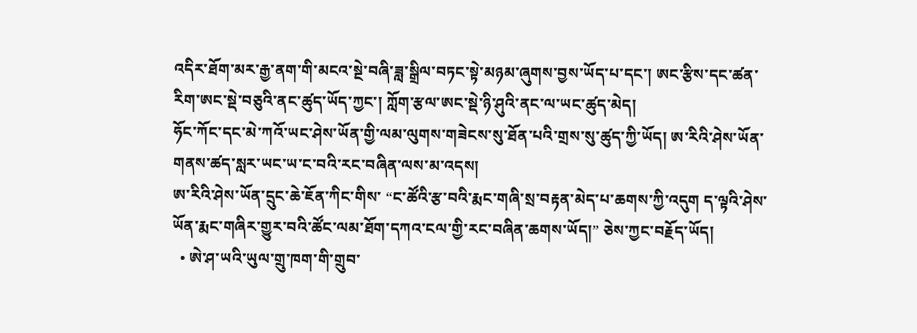འདིར་ཐོག་མར་རྒྱ་ནག་གི་མངའ་སྔེ་བཞི་ཟླ་སྒྲིལ་བཏང་སྟེ་མཉམ་ཞུགས་བྱས་ཡོད་པ་དང་། ཨང་རྩིས་དང་ཚན་རིག་ཨང་སྡེ་བཅུའི་ནང་ཚུད་ཡོད་ཀྱང་། ཀློག་རྩལ་ཨང་སྡེ་ཉི་ཤུའི་ནང་ལ་ཡང་ཚུད་མེད།
ཧོང་ཀོང་དང་མེ་ཀའོ་ཡང་ཤེས་ཡོན་གྱི་ལམ་ལུགས་གཟེངས་སུ་ཐོན་པའི་གྲས་སུ་ཚུད་ཀྱི་ཡོད། ཨ་རིའི་ཤེས་ཡོན་གནས་ཚད་སླར་ཡང་ཡ་ང་བའི་རང་བཞིན་ལས་མ་འདས།
ཨ་རིའི་ཤེས་ཡོན་དྲུང་ཆེ་ཇོན་ཀིང་གིས་ “ང་ཚོའི་རྩ་བའི་རྨང་གཞི་སྲ་བརྟན་མེད་པ་ཆགས་ཀྱི་འདུག ད་ལྟའི་ཤེས་ཡོན་རྨང་གཞིར་གྱུར་བའི་ཚོང་ལམ་ཐོག་དཀའ་ངལ་གྱི་རང་བཞིན་ཆགས་ཡོད།” ཅེས་ཀྱང་བརྗོད་ཡོད།
  • ཨེ་ཤ་ཡའི་ཡུལ་གྲུ་ཁག་གི་གྲུབ་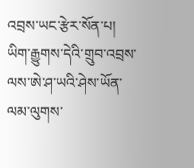འབྲས་ཡང་རྩེར་སོན་པ།
ཡིག་རྒྱུགས་དེའི་གྲུབ་འབྲས་ལས་ཨེ་ཤ་ཡའི་ཤེས་ཡོན་ལམ་ལུགས་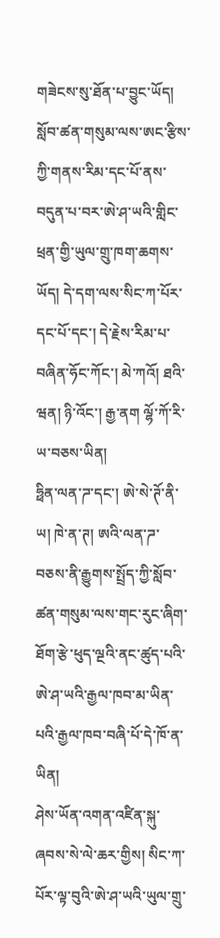གཟེངས་སུ་ཐོན་པ་བྱུང་ཡོད། སློབ་ཚན་གསུམ་ལས་ཨང་རྩིས་ཀྱི་གནས་རིམ་དང་པོ་ནས་བདུན་པ་བར་ཨེ་ཤ་ཡའི་གླིང་ཕྲན་གྱི་ཡུལ་གྲུ་ཁག་ཆགས་ཡོད། དེ་དག་ལས་སིང་ཀ་པོར་དང་པོ་དང་། དེ་རྗེས་རིམ་པ་བཞིན་ཧོང་ཀོང་། མེ་ཀའོ། ཐའི་ཝན། ཉི་འོང་། རྒྱ་ནག ལྷོ་ཀོ་རི་ཡ་བཅས་ཡིན།
ཧྥིན་ལན་ཌ་དང་། ཨེ་སེ་ཊོ་ནི་ཡ། ཁེ་ན་ཊ། ཨའི་ལན་ཌ་བཅས་ནི་རྒྱུགས་སྤྲོད་ཀྱི་སློབ་ཚན་གསུམ་ལས་གང་རུང་ཞིག་ཐོག་རྩེ་ཕུད་ལྔའི་ནང་ཚུད་པའི་ཨེ་ཤ་ཡའི་རྒྱལ་ཁབ་མ་ཡིན་པའི་རྒྱལ་ཁབ་བཞི་པོ་དེ་ཁོ་ན་ཡིན།
ཤེས་ཡོན་འགན་འཛིན་སྐུ་ཞབས་སེ་ལེ་ཆར་གྱིས། སིང་ཀ་པོར་ལྟ་བུའི་ཨེ་ཤ་ཡའི་ཡུལ་གྲུ་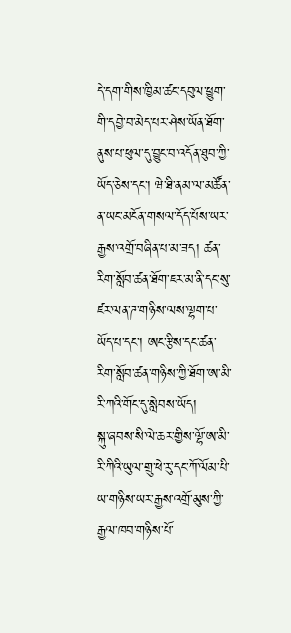དེ་དག་གིས་ཁྱིམ་ཚང་དབུལ་ཕྱུག་གི་དབྱེ་བ་མེད་པར་ཤེས་ཡོན་ཐོག་ནུས་པ་ཕུལ་དུ་བྱུང་བ་འདོན་ཐུབ་ཀྱི་ཡོད་ཅེས་དང་། ཝེ་ཐི་ནམ་ལ་མཚོན་ན་ཡང་མངོན་གསལ་དོད་པོས་ཡར་རྒྱས་འགྲོ་བཞིན་པ་མ་ཟད། ཚན་རིག་སློབ་ཚན་ཐོག་ཇར་མ་ནི་དང་སུ་ཛར་ལན་ཌ་གཉིས་ལས་ལྷག་པ་ཡོད་པ་དང་། ཨང་རྩིས་དང་ཚན་རིག་སློབ་ཚན་གཉིས་ཀྱི་ཐོག་ཨ་མི་རི་ཀའི་གོང་དུ་སླེབས་ཡོད།
སྐུ་ཞབས་སི་ལེ་ཆར་གྱིས་ལྷོ་ཨ་མི་རི་ཀིའི་ཡུལ་གྲུ་ཕེ་རུ་དང་ཀོ་ལོམ་པི་ཡ་གཉིས་ཡར་རྒྱས་འགྲོ་མུས་ཀྱི་རྒྱལ་ཁབ་གཉིས་པོ་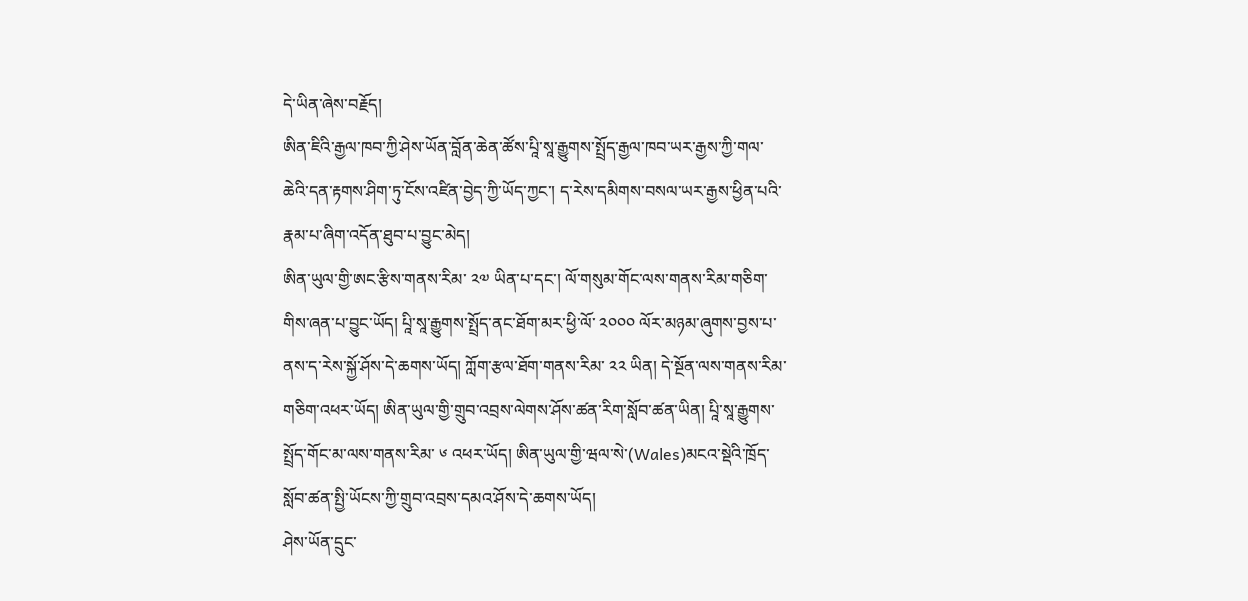དེ་ཡིན་ཞེས་བརྗོད།
ཨིན་ཇིའི་རྒྱལ་ཁབ་ཀྱི་ཤེས་ཡོན་བློན་ཆེན་ཚོས་པཱི་སཱ་རྒྱུགས་སྤྲོད་རྒྱལ་ཁབ་ཡར་རྒྱས་ཀྱི་གལ་ཆེའི་དན་རྟགས་ཤིག་ཏུ་ངོས་འཛིན་བྱེད་ཀྱི་ཡོད་ཀྱང་། ད་རེས་དམིགས་བསལ་ཡར་རྒྱས་ཕྱིན་པའི་རྣམ་པ་ཞིག་འདོན་ཐུབ་པ་བྱུང་མེད།
ཨིན་ཡུལ་གྱི་ཨང་རྩིས་གནས་རིམ་ ༢༧ ཡིན་པ་དང་། ལོ་གསུམ་གོང་ལས་གནས་རིམ་གཅིག་གིས་ཞན་པ་བྱུང་ཡོད། པཱི་སཱ་རྒྱུགས་སྤྲོད་ནང་ཐོག་མར་ཕྱི་ལོ་ ༢༠༠༠ ལོར་མཉམ་ཞུགས་བྱས་པ་ནས་ད་རེས་སྐྱོ་ཤོས་དེ་ཆགས་ཡོད། ཀློག་རྩལ་ཐོག་གནས་རིམ་ ༢༢ ཡིན། དེ་སྔོན་ལས་གནས་རིམ་གཅིག་འཕར་ཡོད། ཨིན་ཡུལ་གྱི་གྲུབ་འབྲས་ལེགས་ཤོས་ཚན་རིག་སློབ་ཚན་ཡིན། པཱི་སཱ་རྒྱུགས་སྤྲོད་གོང་མ་ལས་གནས་རིམ་ ༦ འཕར་ཡོད། ཨིན་ཡུལ་གྱི་ཝལ་སེ་(Wales)མངའ་སྡེའི་ཁྲོད་སློབ་ཚན་སྤྱི་ཡོངས་ཀྱི་གྲུབ་འབྲས་དམའ་ཤོས་དེ་ཆགས་ཡོད།
ཤེས་ཡོན་དྲུང་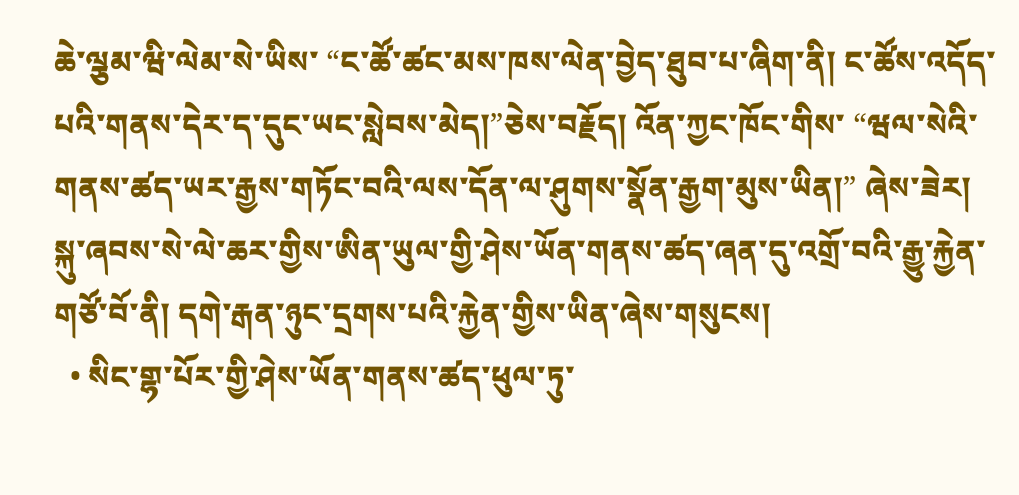ཆེ་ལྕམ་ཝི་ལེམ་སེ་ཡིས་ “ང་ཚོ་ཚང་མས་ཁས་ལེན་བྱེད་ཐུབ་པ་ཞིག་ནི། ང་ཚོས་འདོད་པའི་གནས་དེར་ད་དུང་ཡང་སླེབས་མེད།”ཅེས་བརྗོད། འོན་ཀྱང་ཁོང་གིས་ “ཝལ་སེའི་གནས་ཚད་ཡར་རྒྱས་གཏོང་བའི་ལས་དོན་ལ་ཤུགས་སྣོན་རྒྱག་མུས་ཡིན།” ཞེས་ཟེར།
སྐུ་ཞབས་སེ་ལེ་ཆར་གྱིས་ཨིན་ཡུལ་གྱི་ཤེས་ཡོན་གནས་ཚད་ཞན་དུ་འགྲོ་བའི་རྒྱུ་རྐྱེན་གཙོ་བོ་ནི། དགེ་རྒན་ཉུང་དྲགས་པའི་རྐྱེན་གྱིས་ཡིན་ཞེས་གསུངས།
  • སིང་གྷ་པོར་གྱི་ཤེས་ཡོན་གནས་ཚད་ཕུལ་ཏུ་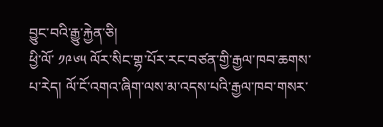བྱུང་བའི་རྒྱུ་རྐྱེན་ཅི།
ཕྱི་ལོ་ ༡༩༦༥ ལོར་སིང་གྷ་པོར་རང་བཙན་གྱི་རྒྱལ་ཁབ་ཆགས་པ་རེད། ལོ་ངོ་འགའ་ཞིག་ལས་མ་འདས་པའི་རྒྱལ་ཁབ་གསར་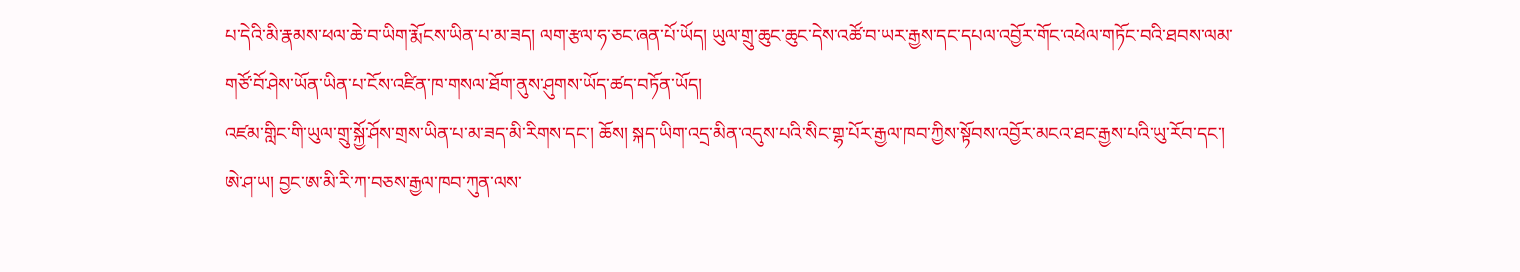པ་དེའི་མི་རྣམས་ཕལ་ཆེ་བ་ཡིག་རྨོངས་ཡིན་པ་མ་ཟད། ལག་རྩལ་ཧ་ཅང་ཞན་པོ་ཡོད། ཡུལ་གྲུ་ཆུང་ཆུང་དེས་འཚོ་བ་ཡར་རྒྱས་དང་དཔལ་འབྱོར་གོང་འཕེལ་གཏོང་བའི་ཐབས་ལམ་གཙོ་བོ་ཤེས་ཡོན་ཡིན་པ་ངོས་འཛིན་ཁ་གསལ་ཐོག་ནུས་ཤུགས་ཡོད་ཚད་བཏོན་ཡོད།
འཛམ་གླིང་གི་ཡུལ་གྲུ་སྐྱོ་ཤོས་གྲས་ཡིན་པ་མ་ཟད་མི་རིགས་དང་། ཆོས། སྐད་ཡིག་འདྲ་མིན་འདུས་པའི་སིང་གྷ་པོར་རྒྱལ་ཁབ་ཀྱིས་སྟོབས་འབྱོར་མངའ་ཐང་རྒྱས་པའི་ཡུ་རོབ་དང་། ཨེ་ཤ་ཡ། བྱང་ཨ་མི་རི་ཀ་བཅས་རྒྱལ་ཁབ་ཀུན་ལས་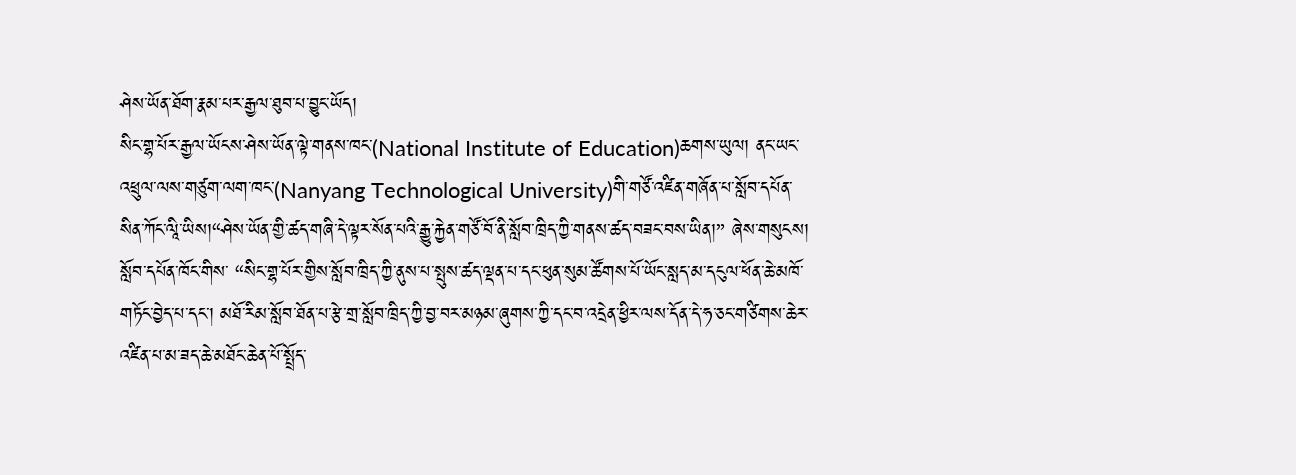ཤེས་ཡོན་ཐོག་རྣམ་པར་རྒྱལ་ཐུབ་པ་བྱུང་ཡོད།
སིང་གྷ་པོར་རྒྱལ་ཡོངས་ཤེས་ཡོན་ལྟེ་གནས་ཁང་(National Institute of Education)ཆགས་ཡུལ། ནང་ཡང་འཕྲུལ་ལས་གཙུག་ལག་ཁང་(Nanyang Technological University)གི་གཙོ་འཛིན་གཞོན་པ་སློབ་དཔོན་སིན་ཀོང་ལཱི་ཡིས།“ཤེས་ཡོན་གྱི་ཚད་གཞི་དེ་ལྟར་སོན་པའི་རྒྱུ་རྐྱེན་གཙོ་བོ་ནི་སློབ་ཁྲིད་ཀྱི་གནས་ཚད་བཟང་བས་ཡིན།” ཞེས་གསུངས།
སློབ་དཔོན་ཁོང་གིས་ “སིང་གྷ་པོར་གྱིས་སློབ་ཁྲིད་ཀྱི་ནུས་པ་སྤུས་ཚད་ལྡན་པ་དང་ཕུན་སུམ་ཚོགས་པོ་ཡོང་སླད་མ་དངུལ་ཕོན་ཆེ་མཁོ་གཏོང་བྱེད་པ་དང་། མཐོ་རིམ་སློབ་ཐོན་པ་རྩེ་གྲ་སློབ་ཁྲིད་ཀྱི་བྱ་བར་མཉམ་ཞུགས་ཀྱི་དང་བ་འདྲེན་ཕྱིར་ལས་དོན་དེ་ཧ་ཅང་གཙིགས་ཆེར་འཛིན་པ་མ་ཟད་ཆེ་མཐོང་ཆེན་པོ་སྤྲོད་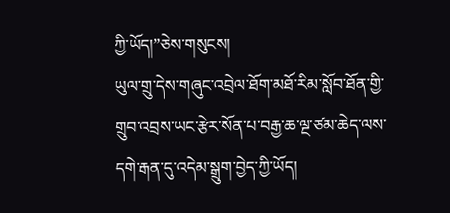ཀྱི་ཡོད།”ཅེས་གསུངས།
ཡུལ་གྲུ་དེས་གཞུང་འབྲེལ་ཐོག་མཐོ་རིམ་སློབ་ཐོན་གྱི་གྲུབ་འབྲས་ཡང་རྩེར་སོན་པ་བརྒྱ་ཆ་ལྔ་ཙམ་ཆེད་ལས་དགེ་རྒན་དུ་འདེམ་སྒྲུག་བྱེད་ཀྱི་ཡོད།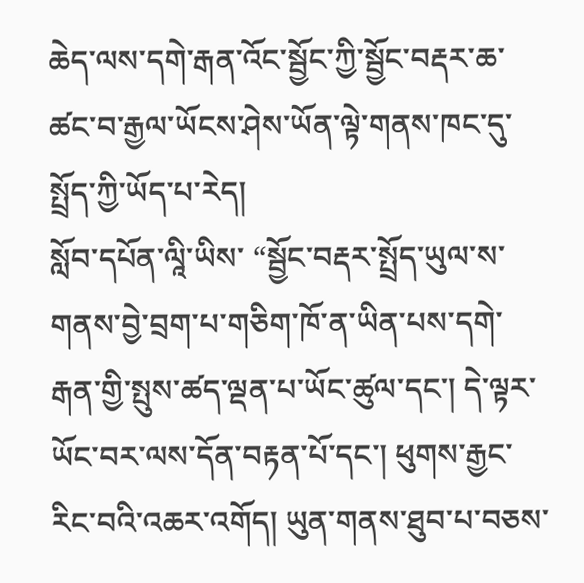ཆེད་ལས་དགེ་རྒན་འོང་སྦྱོང་ཀྱི་སྦྱོང་བརྡར་ཆ་ཚང་བ་རྒྱལ་ཡོངས་ཤེས་ཡོན་ལྟེ་གནས་ཁང་དུ་སྤྲོད་ཀྱི་ཡོད་པ་རེད།
སློབ་དཔོན་ལཱི་ཡིས་ “སྦྱོང་བརྡར་སྤྲོད་ཡུལ་ས་གནས་བྱེ་བྲག་པ་གཅིག་ཁོ་ན་ཡིན་པས་དགེ་རྒན་གྱི་སྤུས་ཚད་ལྡན་པ་ཡོང་ཚུལ་དང་། དེ་ལྟར་ཡོང་བར་ལས་དོན་བརྟན་པོ་དང་། ཕུགས་རྒྱང་རིང་བའི་འཆར་འགོད། ཡུན་གནས་ཐུབ་པ་བཅས་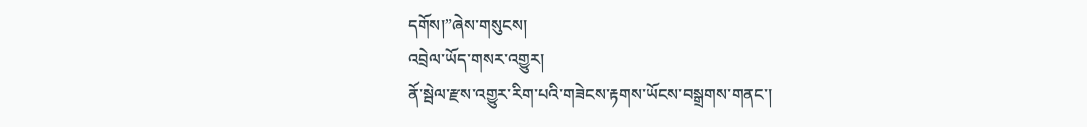དགོས།”ཞེས་གསུངས།
འབྲེལ་ཡོད་གསར་འགྱུར།
ནོ་སྦེལ་རྫས་འགྱུར་རིག་པའི་གཟེངས་རྟགས་ཡོངས་བསྒྲགས་གནང་།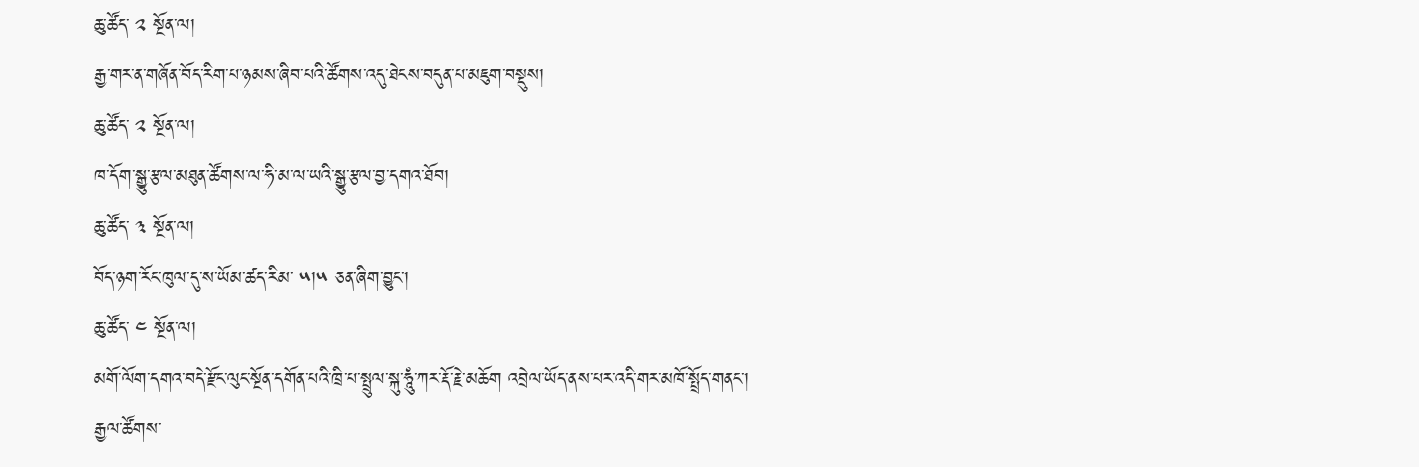ཆུ་ཚོད་ ༢ སྔོན་ལ།
རྒྱ་གར་ན་གཞོན་བོད་རིག་པ་ཉམས་ཞིབ་པའི་ཚོགས་འདུ་ཐེངས་བདུན་པ་མཇུག་བསྡུས།
ཆུ་ཚོད་ ༢ སྔོན་ལ།
ཁ་དོག་སྒྱུ་རྩལ་མཐུན་ཚོགས་ལ་ཧི་མ་ལ་ཡའི་སྒྱུ་རྩལ་བྱ་དགའ་ཐོབ།
ཆུ་ཚོད་ ༣ སྔོན་ལ།
བོད་ཉག་རོང་ཁུལ་དུ་ས་ཡོམ་ཚད་རིམ་ ༥།༥ ཅན་ཞིག་བྱུང་།
ཆུ་ཚོད་ ༤ སྔོན་ལ།
མགོ་ལོག་དགའ་བདེ་རྫོང་ལུང་སྔོན་དགོན་པའི་ཁྲི་པ་སྤྲུལ་སྐུ་ཧཱུཾ་ཀར་རྡོ་རྗེ་མཆོག འབྲེལ་ཡོད་ནས་པར་འདི་གར་མཁོ་སྤྲོད་གནང་།
རྒྱལ་ཚོགས་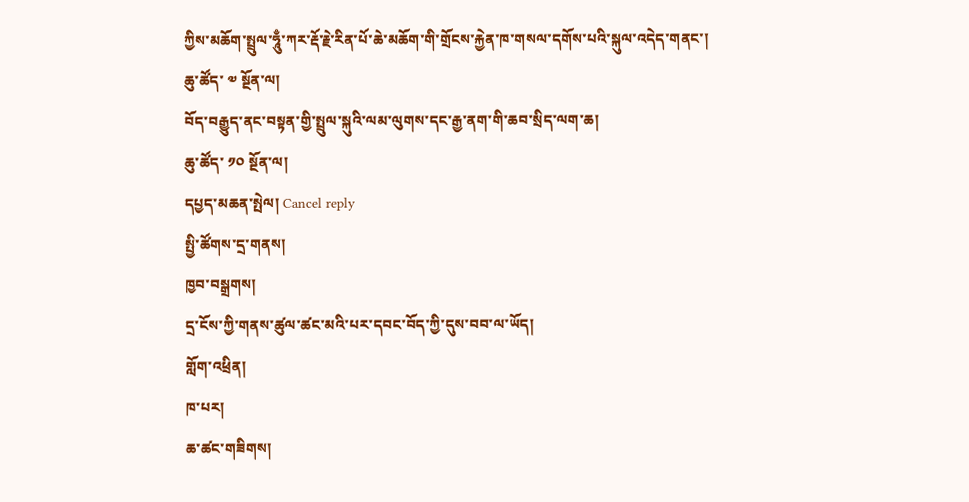ཀྱིས་མཆོག་སྤྲུལ་ཧཱུྃ་ཀར་རྡོ་རྗེ་རིན་པོ་ཆེ་མཆོག་གི་གྲོངས་རྐྱེན་ཁ་གསལ་དགོས་པའི་སྐུལ་འདེད་གནང་།
ཆུ་ཚོད་ ༧ སྔོན་ལ།
བོད་བརྒྱུད་ནང་བསྟན་གྱི་སྤྲུལ་སྐུའི་ལམ་ལུགས་དང་རྒྱ་ནག་གི་ཆབ་སྲིད་ལག་ཆ།
ཆུ་ཚོད་ ༡༠ སྔོན་ལ།
དཔྱད་མཆན་སྤེལ། Cancel reply
སྤྱི་ཚོགས་དྲ་གནས།
ཁྱབ་བསྒྲགས།
དྲ་ངོས་ཀྱི་གནས་ཚུལ་ཚང་མའི་པར་དབང་བོད་ཀྱི་དུས་བབ་ལ་ཡོད།
གློག་འཕྲིན།
ཁ་པར།
ཆ་ཚང་གཟིགས།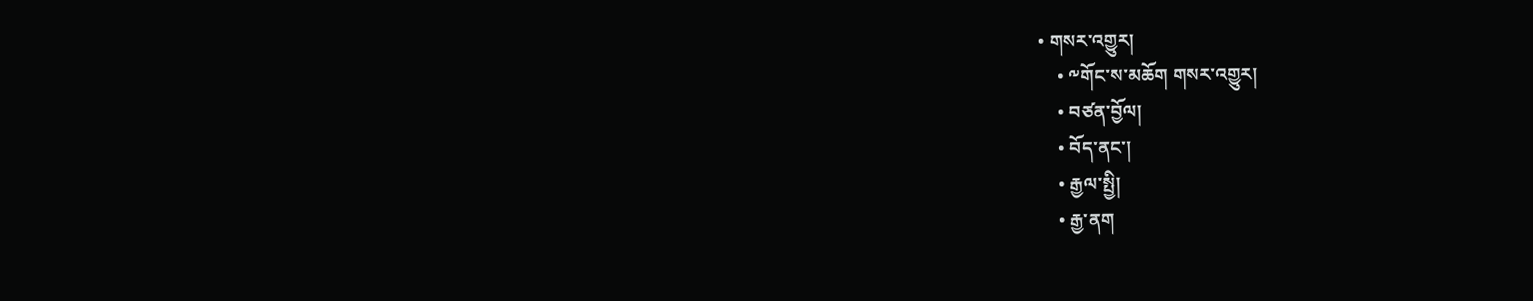• གསར་འགྱུར།
    • ༸གོང་ས་མཆོག གསར་འགྱུར།
    • བཙན་བྱོལ།
    • བོད་ནང་།
    • རྒྱལ་སྤྱི།
    • རྒྱ་ནག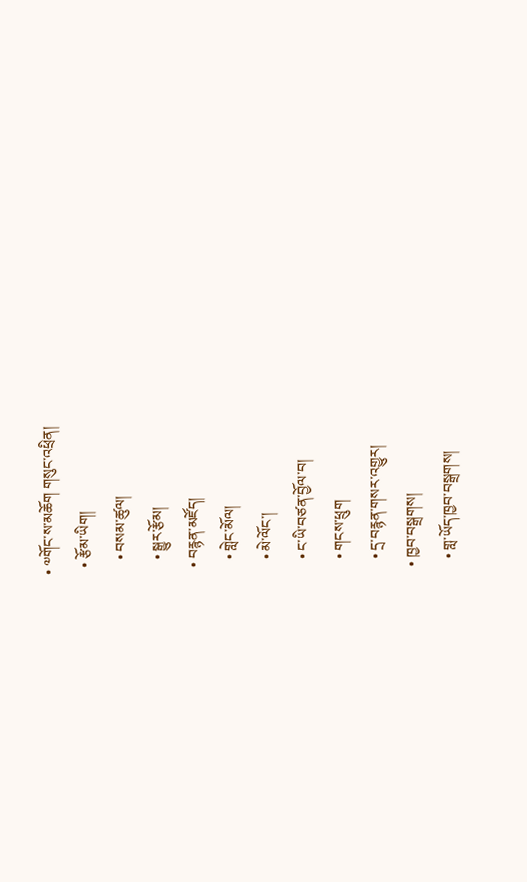• ༧གོང་ས་མཆོག གསུང་འཕྲིན།
  • རྩོམ་ཡིག།
    • བསམ་ཚུལ།
    • སྒྱུར་རྩོམ།
  • བརྙན་མཛོད།
    • གླེང་མོལ།
    • མེ་ལོང་།
    • ང་ཡི་བཙན་བྱོལ་བ།
    • གངས་ཕྲུག
    • དྲ་བརྙན་གསར་འགྱུར།
  • ཁྱབ་བསྒྲགས།
    • གླ་ཡོད་ཁྱབ་བསྒྲགས།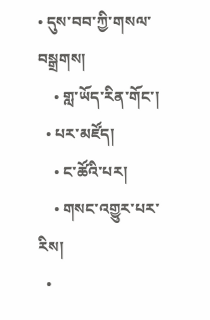• དུས་བབ་ཀྱི་གསལ་བསྒྲགས།
    • གླ་ཡོད་རིན་གོང་།
  • པར་མཛོད།
    • ང་ཚོའི་པར།
    • གསང་འགྱུར་པར་རིས།
  •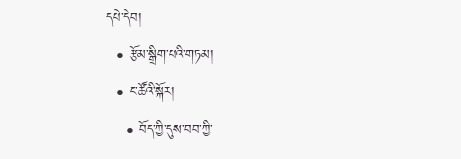དཔེ་དེབ།
  • རྩོམ་སྒྲིག་པའི་གཏམ།
  • ང་ཚོའི་སྐོར།
    • བོད་ཀྱི་དུས་བབ་ཀྱི་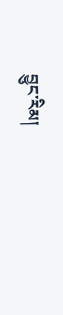བྱུང་རིམ།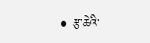• རྩ་ཆེའི་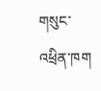གསུང་འཕྲིན་ཁག